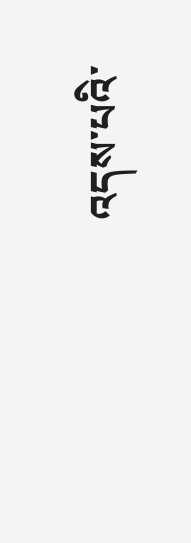འདས་པའི་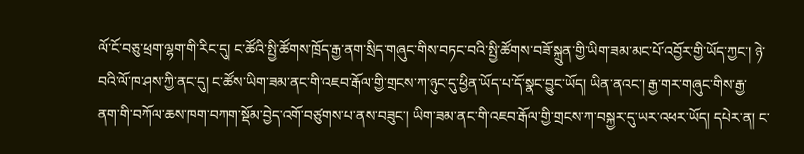ལོ་ངོ་བཅུ་ཕྲག་ལྷག་གི་རིང་དུ། ང་ཚོའི་སྤྱི་ཚོགས་ཁྲོད་རྒྱ་ནག་སྲིད་གཞུང་གིས་བཏང་བའི་སྤྱི་ཚོགས་བཟོ་སྐྲུན་གྱི་ཡིག་ཟམ་མང་པོ་འབྱོར་གྱི་ཡོད་ཀྱང་། ཉེ་བའི་ལོ་ཁ་ཤས་ཀྱི་ནང་དུ། ང་ཚོས་ཡིག་ཟམ་ནང་གི་འཇབ་རྒོལ་གྱི་གྲངས་ཀ་ཉུང་དུ་ཕྱིན་ཡོད་པ་དོ་སྣང་བྱུང་ཡོད། ཡིན་ནའང་། རྒྱ་གར་གཞུང་གིས་རྒྱ་ནག་གི་བཀོལ་ཆས་ཁག་བཀག་སྡོམ་བྱེད་འགོ་བཙུགས་པ་ནས་བཟུང་། ཡིག་ཟམ་ནང་གི་འཇབ་རྒོལ་གྱི་གྲངས་ཀ་བསྐྱར་དུ་ཡར་འཕར་ཡོད། དཔེར་ན། ང་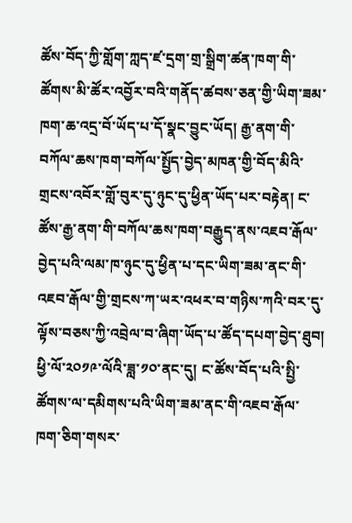ཚོས་བོད་ཀྱི་གློག་ཀླད་ཛ་དྲག་གྲ་སྒྲིག་ཚན་ཁག་གི་ཚོགས་མི་ཚོར་འབྱོར་བའི་གནོད་ཚབས་ཅན་གྱི་ཡིག་ཟམ་ཁག་ཆ་འདྲ་བོ་ཡོད་པ་དོ་སྣང་བྱུང་ཡོད། རྒྱ་ནག་གི་བཀོལ་ཆས་ཁག་བཀོལ་སྤྱོད་བྱེད་མཁན་གྱི་བོད་མིའི་གྲངས་འབོར་གློ་བུར་དུ་ཉུང་དུ་ཕྱིན་ཡོད་པར་བརྟེན། ང་ཚོས་རྒྱ་ནག་གི་བཀོལ་ཆས་ཁག་བརྒྱུད་ནས་འཇབ་རྒོལ་བྱེད་པའི་ལམ་ཁ་ཉུང་དུ་ཕྱིན་པ་དང་ཡིག་ཟམ་ནང་གི་འཇབ་རྒོལ་གྱི་གྲངས་ཀ་ཡར་འཕར་བ་གཉིས་ཀའི་བར་དུ་ལྟོས་བཅས་ཀྱི་འབྲེལ་བ་ཞིག་ཡོད་པ་ཚོད་དཔག་བྱེད་ཐུབ།
ཕྱི་ལོ་༢༠༡༩་ལོའི་ཟླ་༡༠་ནང་དུ། ང་ཚོས་བོད་པའི་སྤྱི་ཚོགས་ལ་དམིགས་པའི་ཡིག་ཟམ་ནང་གི་འཇབ་རྒོལ་ཁག་ཅིག་གསར་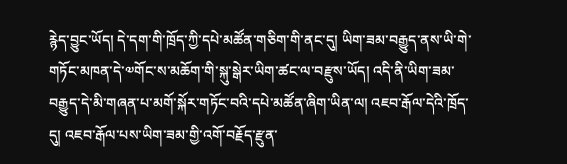རྙེད་བྱུང་ཡོད། དེ་དག་གི་ཁྲོད་ཀྱི་དཔེ་མཚོན་གཅིག་གི་ནང་དུ། ཡིག་ཟམ་བརྒྱུད་ནས་ཡི་གེ་གཏོང་མཁན་དེ་༧གོང་ས་མཆོག་གི་སྐུ་སྒེར་ཡིག་ཚང་ལ་བརྫུས་ཡོད། འདི་ནི་ཡིག་ཟམ་བརྒྱུད་དེ་མི་གཞན་པ་མགོ་སྐོར་གཏོང་བའི་དཔེ་མཚོན་ཞིག་ཡིན་ལ། འཇབ་རྒོལ་དེའི་ཁྲོད་དུ། འཇབ་རྒོལ་པས་ཡིག་ཟམ་གྱི་འགོ་བརྗོད་རྫུན་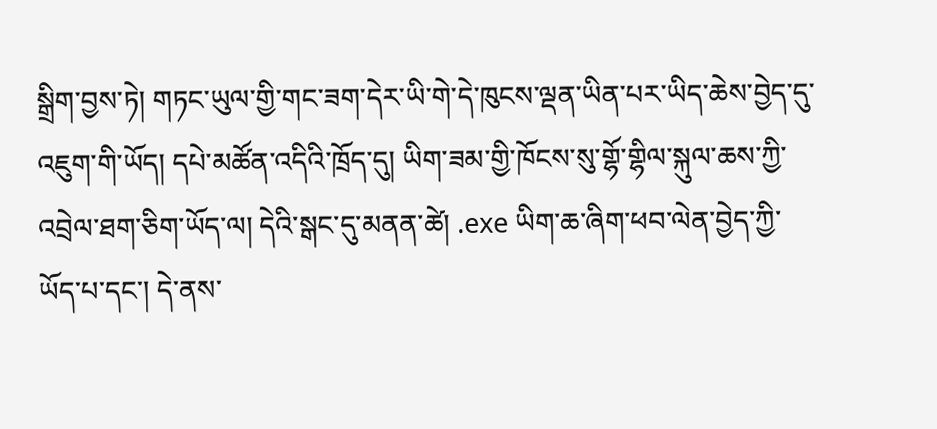སྒྲིག་བྱས་ཏེ། གཏང་ཡུལ་གྱི་གང་ཟག་དེར་ཡི་གེ་དེ་ཁུངས་ལྡན་ཡིན་པར་ཡིད་ཆེས་བྱེད་དུ་འཇུག་གི་ཡོད། དཔེ་མཚོན་འདིའི་ཁྲོད་དུ། ཡིག་ཟམ་གྱི་ཁོངས་སུ་གྷོ་གྷིལ་སྐུལ་ཆས་ཀྱི་འབྲེལ་ཐག་ཅིག་ཡོད་ལ། དེའི་སྒང་དུ་མནན་ཚེ། .exe ཡིག་ཆ་ཞིག་ཕབ་ལེན་བྱེད་ཀྱི་ཡོད་པ་དང་། དེ་ནས་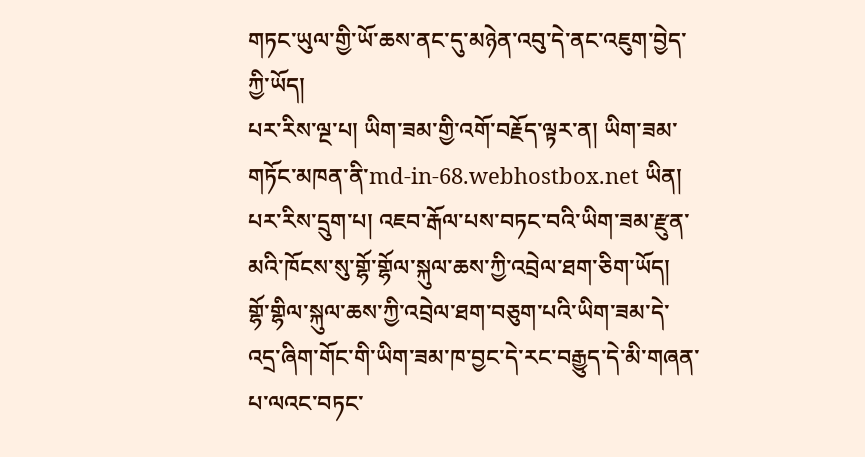གཏང་ཡུལ་གྱི་ཡོ་ཆས་ནང་དུ་མཉེན་འབུ་དེ་ནང་འཇུག་བྱེད་ཀྱི་ཡོད།
པར་རིས་ལྔ་པ། ཡིག་ཟམ་གྱི་འགོ་བརྗོད་ལྟར་ན། ཡིག་ཟམ་གཏོང་མཁན་ནི་md-in-68.webhostbox.net ཡིན།
པར་རིས་དྲུག་པ། འཇབ་རྒོལ་པས་བཏང་བའི་ཡིག་ཟམ་རྫུན་མའི་ཁོངས་སུ་གྷོ་གྷོལ་སྐུལ་ཆས་ཀྱི་འབྲེལ་ཐག་ཅིག་ཡོད།
གྷོ་གྷིལ་སྐུལ་ཆས་ཀྱི་འབྲེལ་ཐག་བཅུག་པའི་ཡིག་ཟམ་དེ་འདྲ་ཞིག་གོང་གི་ཡིག་ཟམ་ཁ་བྱང་དེ་རང་བརྒྱུད་དེ་མི་གཞན་པ་ལའང་བཏང་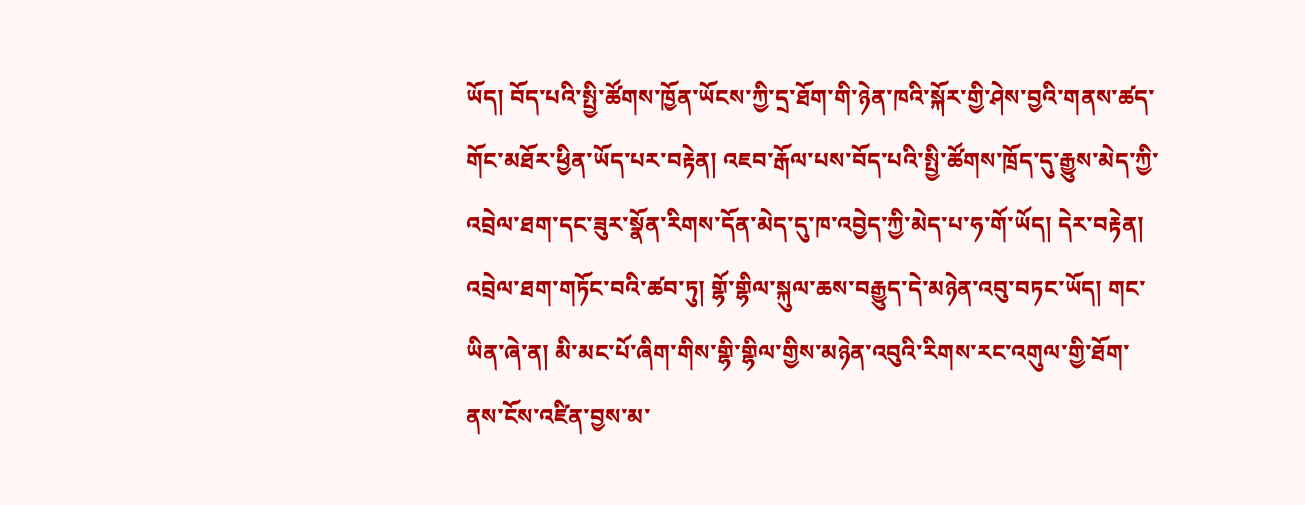ཡོད། བོད་པའི་སྤྱི་ཚོགས་ཁྱོན་ཡོངས་ཀྱི་དྲ་ཐོག་གི་ཉེན་ཁའི་སྐོར་གྱི་ཤེས་བྱའི་གནས་ཚད་གོང་མཐོར་ཕྱིན་ཡོད་པར་བརྟེན། འཇབ་རྒོལ་པས་བོད་པའི་སྤྱི་ཚོགས་ཁྲོད་དུ་རྒྱུས་མེད་ཀྱི་འབྲེལ་ཐག་དང་ཟུར་སྣོན་རིགས་དོན་མེད་དུ་ཁ་འབྱེད་ཀྱི་མེད་པ་ཧ་གོ་ཡོད། དེར་བརྟེན། འབྲེལ་ཐག་གཏོང་བའི་ཚབ་ཏུ། གྷོ་གྷིལ་སྐུལ་ཆས་བརྒྱུད་དེ་མཉེན་འབུ་བཏང་ཡོད། གང་ཡིན་ཞེ་ན། མི་མང་པོ་ཞིག་གིས་གྷི་གྷིལ་གྱིས་མཉེན་འབུའི་རིགས་རང་འགུལ་གྱི་ཐོག་ནས་ངོས་འཛིན་བྱས་མ་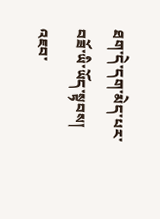ཐག་དེ་དག་མེད་པར་བཟོ་ཡི་ཡོད་སྟབས། འཇབ་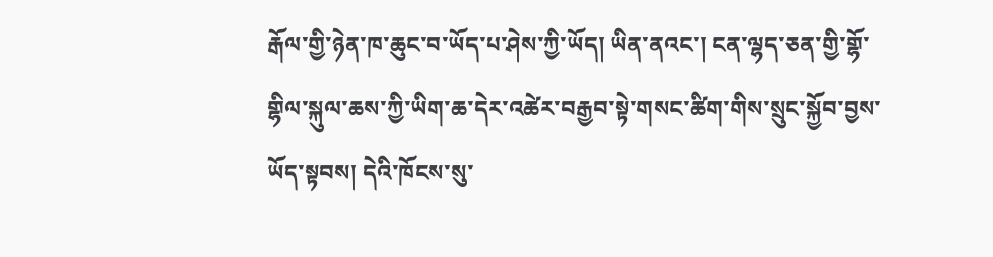རྒོལ་གྱི་ཉེན་ཁ་ཆུང་བ་ཡོད་པ་ཤེས་ཀྱི་ཡོད། ཡིན་ནའང་། ངན་ལྷད་ཅན་གྱི་གྷོ་གྷིལ་སྐུལ་ཆས་ཀྱི་ཡིག་ཆ་དེར་འཚེར་བརྒྱབ་སྟེ་གསང་ཚིག་གིས་སྲུང་སྐྱོབ་བྱས་ཡོད་སྟབས། དེའི་ཁོངས་སུ་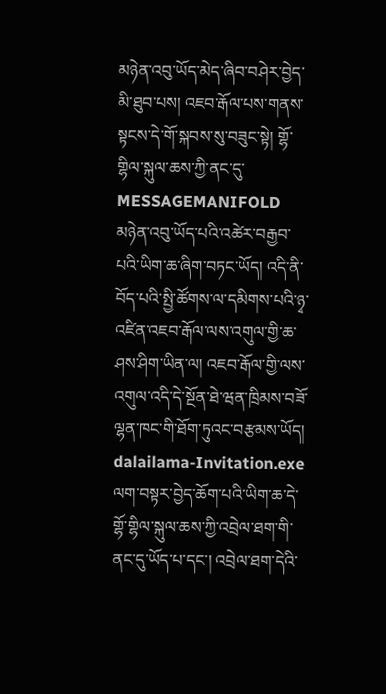མཉེན་འབུ་ཡོད་མེད་ཞིབ་བཤེར་བྱེད་མི་ཐུབ་པས། འཇབ་རྒོལ་པས་གནས་སྟངས་དེ་གོ་སྐབས་སུ་བཟུང་སྟེ། གྷོ་གྷིལ་སྐུལ་ཆས་ཀྱི་ནང་དུ་MESSAGEMANIFOLD མཉེན་འབུ་ཡོད་པའི་འཚེར་བརྒྱབ་པའི་ཡིག་ཆ་ཞིག་བཏང་ཡོད། འདི་ནི་བོད་པའི་སྤྱི་ཚོགས་ལ་དམིགས་པའི་ཉྭ་འཛིན་འཇབ་རྒོལ་ལས་འགུལ་གྱི་ཆ་ཤས་ཤིག་ཡིན་ལ། འཇབ་རྒོལ་གྱི་ལས་འགུལ་འདི་དེ་སྔོན་ཐེ་ཝན་ཁྲིམས་བཟོ་ལྷན་ཁང་གི་ཐོག་ཏུའང་བརྩམས་ཡོད། dalailama-Invitation.exe ལག་བསྟར་བྱེད་ཆོག་པའི་ཡིག་ཆ་དེ་གྷོ་གྷིལ་སྐུལ་ཆས་ཀྱི་འབྲེལ་ཐག་གི་ནང་དུ་ཡོད་པ་དང་། འབྲེལ་ཐག་དེའི་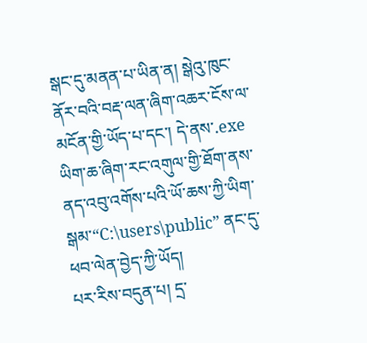སྒང་དུ་མནན་པ་ཡིན་ན། སྒེའུ་ཁུང་ནོར་བའི་བརྡ་ལན་ཞིག་འཆར་ངོས་ལ་མངོན་གྱི་ཡོད་པ་དང་། དེ་ནས་.exe ཡིག་ཆ་ཞིག་རང་འགུལ་གྱི་ཐོག་ནས་ནད་འབུ་འགོས་པའི་ཡོ་ཆས་ཀྱི་ཡིག་སྒམ་“C:\users\public” ནང་དུ་ཕབ་ལེན་བྱེད་ཀྱི་ཡོད།
པར་རིས་བདུན་པ། དྲ་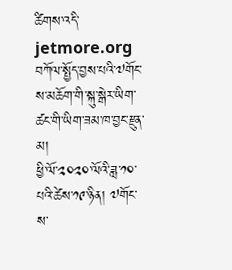ཚིགས་འདི་jetmore.org བཀོལ་སྤྱོད་བྱས་པའི་༧གོང་ས་མཆོག་གི་སྐུ་སྒེར་ཡིག་ཚང་གི་ཡིག་ཟམ་ཁ་བྱང་རྫུན་མ།
ཕྱི་ལོ་༢༠༢༠་ལོའི་ཟླ་༡༠་པའི་ཚེས་༡༩་ཉིན། ༧གོང་ས་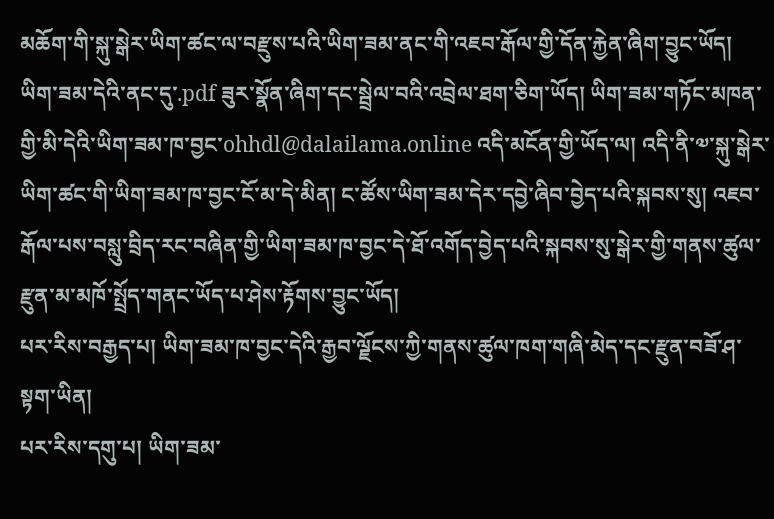མཆོག་གི་སྐུ་སྒེར་ཡིག་ཚང་ལ་བརྫུས་པའི་ཡིག་ཟམ་ནང་གི་འཇབ་རྒོལ་གྱི་དོན་རྐྱེན་ཞིག་བྱུང་ཡོད། ཡིག་ཟམ་དེའི་ནང་དུ་.pdf ཟུར་སྣོན་ཞིག་དང་སྦྲེལ་བའི་འབྲེལ་ཐག་ཅིག་ཡོད། ཡིག་ཟམ་གཏོང་མཁན་གྱི་མི་དེའི་ཡིག་ཟམ་ཁ་བྱང་ohhdl@dalailama.online འདི་མངོན་གྱི་ཡོད་ལ། འདི་ནི་༧་སྐུ་སྒེར་ཡིག་ཚང་གི་ཡིག་ཟམ་ཁ་བྱང་ངོ་མ་དེ་མིན། ང་ཚོས་ཡིག་ཟམ་དེར་དབྱེ་ཞིབ་བྱེད་པའི་སྐབས་སུ། འཇབ་རྒོལ་པས་བསླུ་བྲིད་རང་བཞིན་གྱི་ཡིག་ཟམ་ཁ་བྱང་དེ་ཐོ་འགོད་བྱེད་པའི་སྐབས་སུ་སྒེར་གྱི་གནས་ཚུལ་རྫུན་མ་མཁོ་སྤྲོད་གནང་ཡོད་པ་ཤེས་རྟོགས་བྱུང་ཡོད།
པར་རིས་བརྒྱད་པ། ཡིག་ཟམ་ཁ་བྱང་དེའི་རྒྱབ་ལྗོངས་ཀྱི་གནས་ཚུལ་ཁག་གཞི་མེད་དང་རྫུན་བཟོ་ཤ་སྟག་ཡིན།
པར་རིས་དགུ་པ། ཡིག་ཟམ་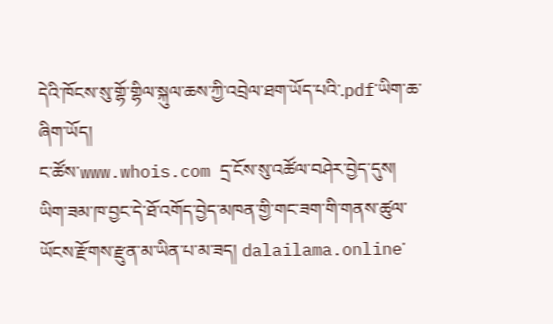དེའི་ཁོངས་སུ་གྷོ་གྷིལ་སྐུལ་ཆས་ཀྱི་འབྲེལ་ཐག་ཡོད་པའི་.pdf་ཡིག་ཆ་ཞིག་ཡོད།
ང་ཚོས་www.whois.com དྲ་ངོས་སུ་འཚོལ་བཤེར་བྱེད་དུས། ཡིག་ཟམ་ཁ་བྱང་དེ་ཐོ་འགོད་བྱེད་མཁན་གྱི་གང་ཟག་གི་གནས་ཚུལ་ཡོངས་རྫོགས་རྫུན་མ་ཡིན་པ་མ་ཟད། dalailama.online་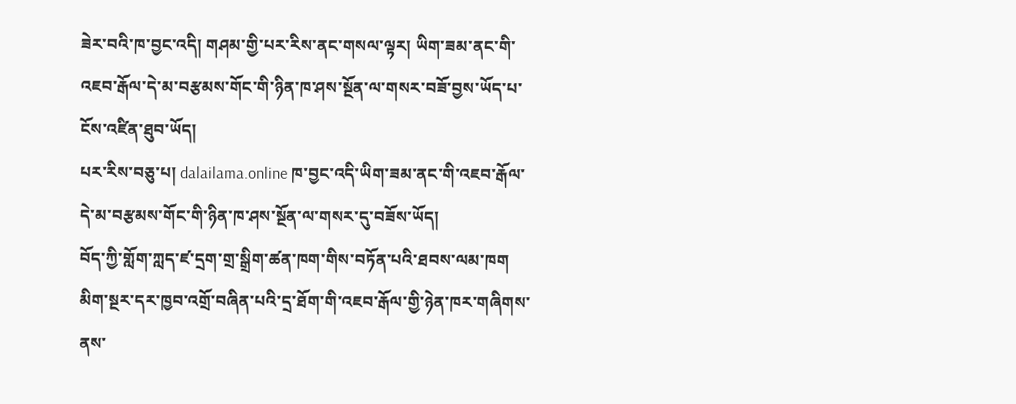ཟེར་བའི་ཁ་བྱང་འདི། གཤམ་གྱི་པར་རིས་ནང་གསལ་ལྟར། ཡིག་ཟམ་ནང་གི་འཇབ་རྒོལ་དེ་མ་བརྩམས་གོང་གི་ཉིན་ཁ་ཤས་སྔོན་ལ་གསར་བཟོ་བྱས་ཡོད་པ་ངོས་འཛིན་ཐུབ་ཡོད།
པར་རིས་བཅུ་པ། dalailama.online ཁ་བྱང་འདི་ཡིག་ཟམ་ནང་གི་འཇབ་རྒོལ་དེ་མ་བརྩམས་གོང་གི་ཉིན་ཁ་ཤས་སྔོན་ལ་གསར་དུ་བཟོས་ཡོད།
བོད་ཀྱི་གློག་ཀླད་ཛ་དྲག་གྲ་སྒྲིག་ཚན་ཁག་གིས་བཏོན་པའི་ཐབས་ལམ་ཁག
མིག་སྔར་དར་ཁྱབ་འགྲོ་བཞིན་པའི་དྲ་ཐོག་གི་འཇབ་རྒོལ་གྱི་ཉེན་ཁར་གཞིགས་ནས་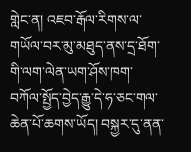གླེང་ན། འཇབ་རྒོལ་རིགས་ལ་གཡོལ་བར་མུ་མཐུད་ནས་དྲ་ཐོག་གི་ལག་ལེན་ཡག་ཤོས་ཁག་བཀོལ་སྤྱོད་བྱེད་རྒྱུ་དེ་ཧ་ཅང་གལ་ཆེན་པོ་ཆགས་ཡོད། བསྐྱར་དུ་ནན་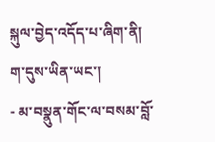སྐུལ་བྱེད་འདོད་པ་ཞིག་ནི། ག་དུས་ཡིན་ཡང་།
- མ་བསྣུན་གོང་ལ་བསམ་བློ་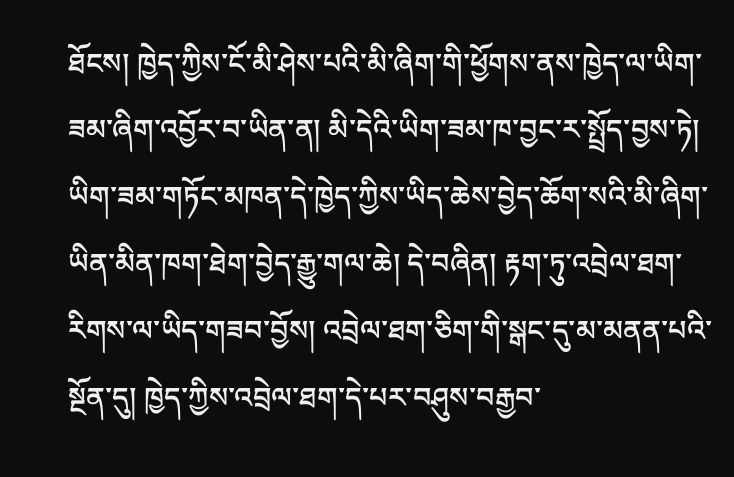ཐོངས། ཁྱེད་ཀྱིས་ངོ་མི་ཤེས་པའི་མི་ཞིག་གི་ཕྱོགས་ནས་ཁྱེད་ལ་ཡིག་ཟམ་ཞིག་འབྱོར་བ་ཡིན་ན། མི་དེའི་ཡིག་ཟམ་ཁ་བྱང་ར་སྤྲོད་བྱས་ཏེ། ཡིག་ཟམ་གཏོང་མཁན་དེ་ཁྱེད་ཀྱིས་ཡིད་ཆེས་བྱེད་ཆོག་སའི་མི་ཞིག་ཡིན་མིན་ཁག་ཐེག་བྱེད་རྒྱུ་གལ་ཆེ། དེ་བཞིན། རྟག་ཏུ་འབྲེལ་ཐག་རིགས་ལ་ཡིད་གཟབ་བྱོས། འབྲེལ་ཐག་ཅིག་གི་སྒང་དུ་མ་མནན་པའི་སྔོན་དུ། ཁྱེད་ཀྱིས་འབྲེལ་ཐག་དེ་པར་བཤུས་བརྒྱབ་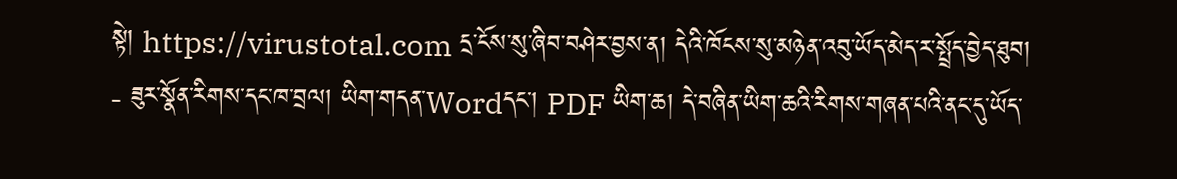སྟེ། https://virustotal.com དྲ་ངོས་སུ་ཞིབ་བཤེར་བྱས་ན། དེའི་ཁོངས་སུ་མཉེན་འབུ་ཡོད་མེད་ར་སྤྲོད་བྱེད་ཐུབ།
- ཟུར་སྣོན་རིགས་དང་ཁ་བྲལ། ཡིག་གདན་Wordདང་། PDF ཡིག་ཆ། དེ་བཞིན་ཡིག་ཆའི་རིགས་གཞན་པའི་ནང་དུ་ཡོད་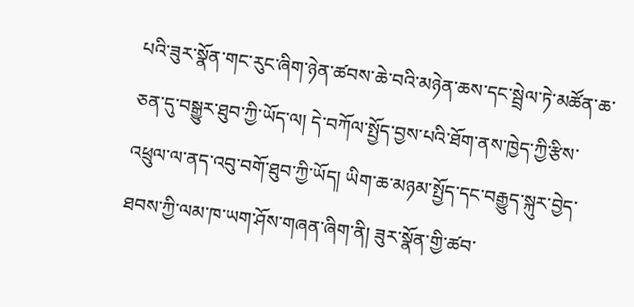པའི་ཟུར་སྣོན་གང་རུང་ཞིག་ཉེན་ཚབས་ཆེ་བའི་མཉེན་ཆས་དང་སྦྲེལ་ཏེ་མཚོན་ཆ་ཅན་དུ་བསྒྱུར་ཐུབ་ཀྱི་ཡོད་ལ། དེ་བཀོལ་སྤྱོད་བྱས་པའི་ཐོག་ནས་ཁྱེད་ཀྱི་རྩིས་འཕྲུལ་ལ་ནད་འབུ་བགོ་ཐུབ་ཀྱི་ཡོད། ཡིག་ཆ་མཉམ་སྤྱོད་དང་བརྒྱུད་སྐུར་བྱེད་ཐབས་ཀྱི་ལམ་ཁ་ཡག་ཤོས་གཞན་ཞིག་ནི། ཟུར་སྣོན་གྱི་ཚབ་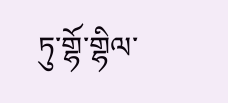ཏུ་གྷོ་གྷིལ་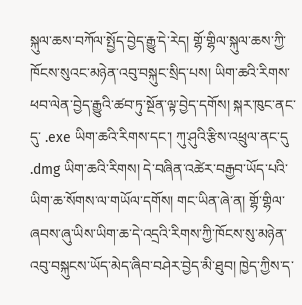སྐུལ་ཆས་བཀོལ་སྤྱོད་བྱེད་རྒྱུ་དེ་རེད། གྷོ་གྷིལ་སྐུལ་ཆས་ཀྱི་ཁོངས་སུའང་མཉེན་འབུ་བསྐུང་སྲིད་པས། ཡིག་ཆའི་རིགས་ཕབ་ལེན་བྱེད་རྒྱུའི་ཚབ་ཏུ་སྔོན་ལྟ་བྱེད་དགོས། སྐར་ཁུང་ནང་དུ་ .exe ཡིག་ཆའི་རིགས་དང་། ཀུ་ཤུའི་རྩིས་འཕྲུལ་ནང་དུ .dmg ཡིག་ཆའི་རིགས། དེ་བཞིན་འཚེར་བརྒྱབ་ཡོད་པའི་ཡིག་ཆ་སོགས་ལ་གཡོལ་དགོས། གང་ཡིན་ཞེ་ན། གྷོ་གྷིལ་ཞབས་ཞུ་ཡིས་ཡིག་ཆ་དེ་འདྲའི་རིགས་ཀྱི་ཁོངས་སུ་མཉེན་འབུ་བསྐུངས་ཡོད་མེད་ཞིབ་བཤེར་བྱེད་མི་ཐུབ། ཁྱེད་ཀྱིས་ད་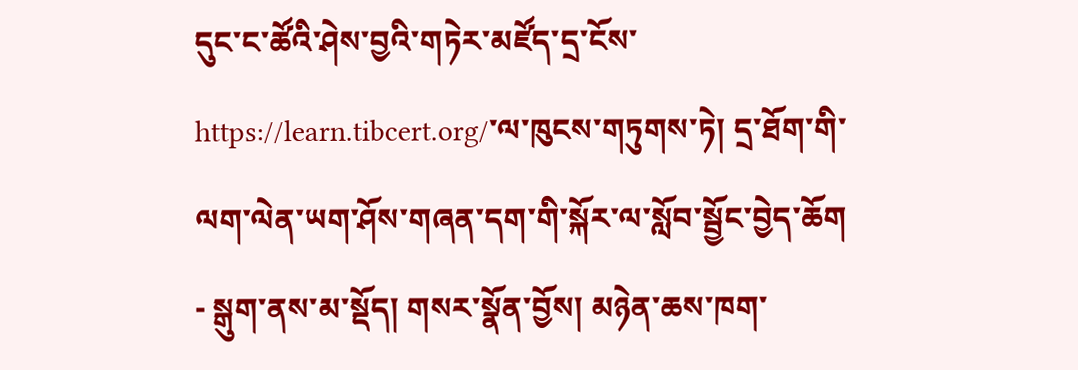དུང་ང་ཚོའི་ཤེས་བྱའི་གཏེར་མཛོད་དྲ་ངོས་https://learn.tibcert.org/་ལ་ཁུངས་གཏུགས་ཏེ། དྲ་ཐོག་གི་ལག་ལེན་ཡག་ཤོས་གཞན་དག་གི་སྐོར་ལ་སློབ་སྦྱོང་བྱེད་ཆོག
- སྒུག་ནས་མ་སྡོད། གསར་སྣོན་བྱོས། མཉེན་ཆས་ཁག་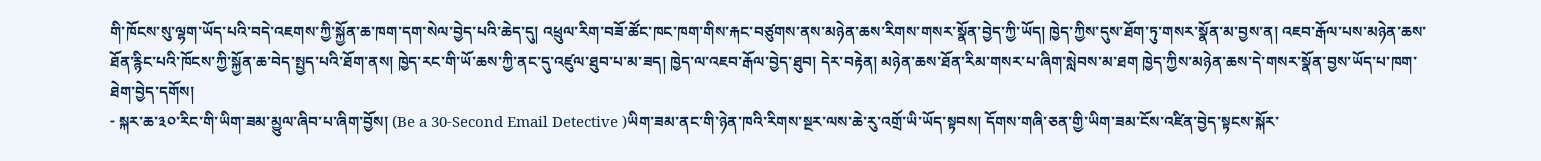གི་ཁོངས་སུ་ལྷག་ཡོད་པའི་བདེ་འཇགས་ཀྱི་སྐྱོན་ཆ་ཁག་དག་སེལ་བྱེད་པའི་ཆེད་དུ། འཕྲུལ་རིག་བཟོ་ཚོང་ཁང་ཁག་གིས་རྐང་བཙུགས་ནས་མཉེན་ཆས་རིགས་གསར་སྣོན་བྱེད་ཀྱི་ཡོད། ཁྱེད་ཀྱིས་དུས་ཐོག་ཏུ་གསར་སྣོན་མ་བྱས་ན། འཇབ་རྒོལ་པས་མཉེན་ཆས་ཐོན་རྙིང་པའི་ཁོངས་ཀྱི་སྐྱོན་ཆ་བེད་སྤྱད་པའི་ཐོག་ནས། ཁྱེད་རང་གི་ཡོ་ཆས་ཀྱི་ནང་དུ་འཛུལ་ཐུབ་པ་མ་ཟད། ཁྱེད་ལ་འཇབ་རྒོལ་བྱེད་ཐུབ། དེར་བརྟེན། མཉེན་ཆས་ཐོན་རིམ་གསར་པ་ཞིག་སླེབས་མ་ཐག ཁྱེད་ཀྱིས་མཉེན་ཆས་དེ་གསར་སྣོན་བྱས་ཡོད་པ་ཁག་ཐེག་བྱེད་དགོས།
- སྐར་ཆ་༣༠་རིང་གི་ཡིག་ཟམ་མྱུལ་ཞིབ་པ་ཞིག་བྱོས། (Be a 30-Second Email Detective )ཡིག་ཟམ་ནང་གི་ཉེན་ཁའི་རིགས་སྔར་ལས་ཆེ་རུ་འགྲོ་ཡི་ཡོད་སྟབས། དོགས་གཞི་ཅན་གྱི་ཡིག་ཟམ་ངོས་འཛིན་བྱེད་སྟངས་སྐོར་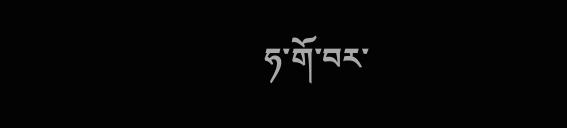ཧ་གོ་བར་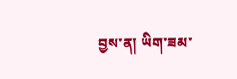བྱས་ན། ཡིག་ཟམ་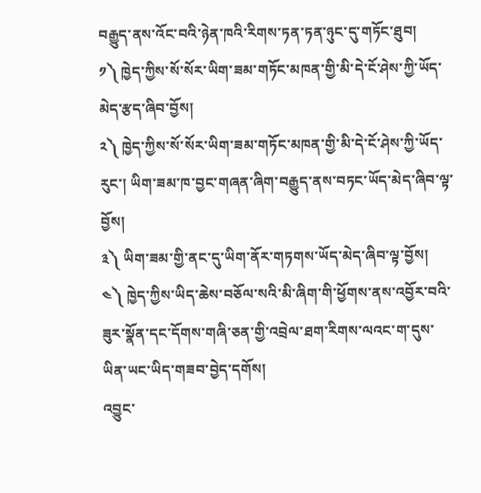བརྒྱུད་ནས་འོང་བའི་ཉེན་ཁའི་རིགས་ཏན་ཏན་ཉུང་དུ་གཏོང་ཐུབ།
༡༽ ཁྱེད་ཀྱིས་སོ་སོར་ཡིག་ཟམ་གཏོང་མཁན་གྱི་མི་དེ་ངོ་ཤེས་ཀྱི་ཡོད་མེད་རྩད་ཞིབ་བྱོས།
༢༽ ཁྱེད་ཀྱིས་སོ་སོར་ཡིག་ཟམ་གཏོང་མཁན་གྱི་མི་དེ་ངོ་ཤེས་ཀྱི་ཡོད་རུང་། ཡིག་ཟམ་ཁ་བྱང་གཞན་ཞིག་བརྒྱུད་ནས་བཏང་ཡོད་མེད་ཞིབ་ལྟ་བྱོས།
༣༽ ཡིག་ཟམ་གྱི་ནང་དུ་ཡིག་ནོར་གཏགས་ཡོད་མེད་ཞིབ་ལྟ་བྱོས།
༤༽ ཁྱེད་ཀྱིས་ཡིད་ཆེས་བཅོལ་སའི་མི་ཞིག་གི་ཕྱོགས་ནས་འབྱོར་བའི་ཟུར་སྣོན་དང་དོགས་གཞི་ཅན་གྱི་འབྲེལ་ཐག་རིགས་ལའང་ག་དུས་ཡིན་ཡང་ཡིད་གཟབ་བྱེད་དགོས།
འབྱུང་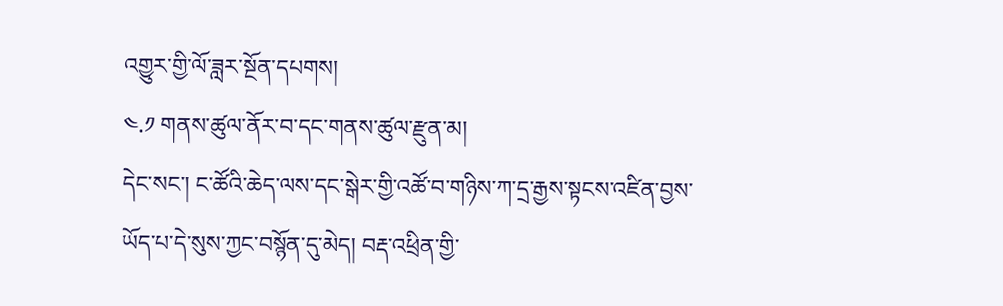འགྱུར་གྱི་ལོ་ཟླར་སྔོན་དཔགས།
༤.༡ གནས་ཚུལ་ནོར་བ་དང་གནས་ཚུལ་རྫུན་མ།
དེང་སང་། ང་ཚོའི་ཆེད་ལས་དང་སྒེར་གྱི་འཚོ་བ་གཉིས་ཀ་དྲ་རྒྱས་སྟངས་འཛིན་བྱས་ཡོད་པ་དེ་སུས་ཀྱང་བསྙོན་དུ་མེད། བརྡ་འཕྲིན་གྱི་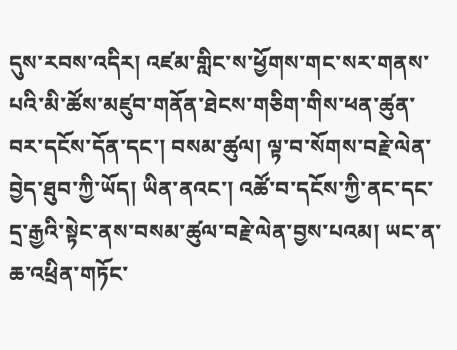དུས་རབས་འདིར། འཛམ་གླིང་ས་ཕྱོགས་གང་སར་གནས་པའི་མི་ཚོས་མཛུབ་གནོན་ཐེངས་གཅིག་གིས་ཕན་ཚུན་བར་དངོས་དོན་དང་། བསམ་ཚུལ། ལྟ་བ་སོགས་བརྗེ་ལེན་བྱེད་ཐུབ་ཀྱི་ཡོད། ཡིན་ནའང་། འཚོ་བ་དངོས་ཀྱི་ནང་དང་དྲ་རྒྱའི་སྟེང་ནས་བསམ་ཚུལ་བརྗེ་ལེན་བྱས་པའམ། ཡང་ན་ཆ་འཕྲིན་གཏོང་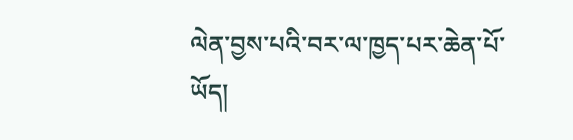ལེན་བྱས་པའི་བར་ལ་ཁྱད་པར་ཆེན་པོ་ཡོད།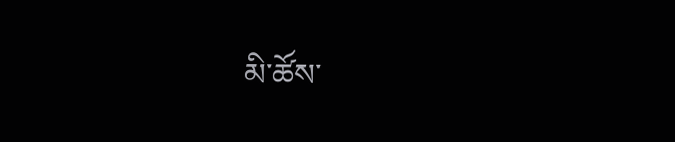མི་ཚོས་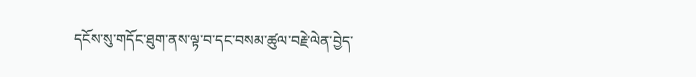དངོས་སུ་གདོང་ཐུག་ནས་ལྟ་བ་དང་བསམ་ཚུལ་བརྗེ་ལེན་བྱེད་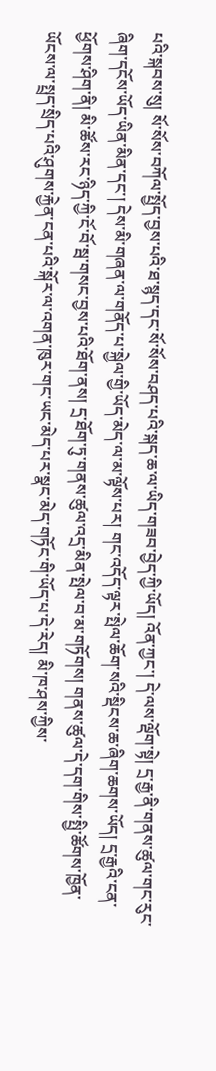པའི་སྐབས་སུ། སོ་སོས་བཀོལ་སྤྱོད་བྱས་པའི་ཐ་སྙད་དང་སོ་སོས་བཤད་པའི་སྐད་ཆ་ལ་ཡིད་གཟབ་བྱེད་ཀྱི་ཡོད། འོན་ཀྱང་། དེ་ལས་ལྡོག་སྟེ། དྲ་རྒྱ་ནི་གནས་ཚུལ་གང་རུང་ཞིག་དངོས་ཡོད་ཡིན་མིན་དང་། དེས་མི་གཞན་ལ་གནོད་པ་སྐྱེལ་གྱི་ཡོད་མེད་ལ་མ་ལྟོས་པར། གང་འདོད་ལྟར་སྤེལ་ཆོག་སའི་སྡིངས་ཆ་ཞིག་ཆགས་ཡོད། དྲ་རྒྱའི་ངན་ཕྱོགས་ཤིག་ནི། མི་ཚོས་རང་ཉིད་ཀྱི་ངོ་བོ་སྦ་གསང་བྱས་པའི་ཐོག་ནས། དྲ་ཐོག་ཏུ་གནས་ཚུལ་འདྲ་མིན་སྤེལ་བ་མ་གཏོགས། གནས་ཚུལ་དེ་དག་གིས་སྤྱི་ཚོགས་ཁྱོན་ཡོངས་ལ་སྤྲད་སྲིད་པའི་ཤུགས་རྐྱེན་ངན་པའི་སྐོར་ལ་འགན་ཁུར་གང་ཡང་མེད་པར་སྣང་མེད་གཏོང་གི་ཡོད་པ་དེ་རེད། མི་ཁ་ཤས་ཀྱིས་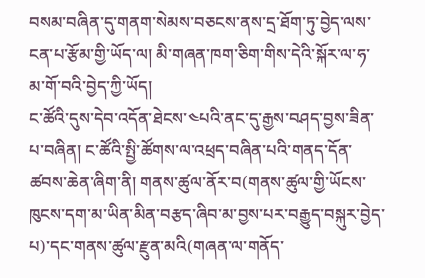བསམ་བཞིན་དུ་གནག་སེམས་བཅངས་ནས་དྲ་ཐོག་ཏུ་བྱེད་ལས་ངན་པ་རྩོམ་གྱི་ཡོད་ལ། མི་གཞན་ཁག་ཅིག་གིས་དེའི་སྐོར་ལ་ཧ་མ་གོ་བའི་བྱེད་ཀྱི་ཡོད།
ང་ཚོའི་དུས་དེབ་འདོན་ཐེངས་༤པའི་ནང་དུ་རྒྱས་བཤད་བྱས་ཟིན་པ་བཞིན། ང་ཚོའི་སྤྱི་ཚོགས་ལ་འཕྲད་བཞིན་པའི་གནད་དོན་ཚབས་ཆེན་ཞིག་ནི། གནས་ཚུལ་ནོར་བ(གནས་ཚུལ་གྱི་ཡོངས་ཁུངས་དག་མ་ཡིན་མིན་བརྩད་ཞིབ་མ་བྱས་པར་བརྒྱུད་བསྐུར་བྱེད་པ)་དང་གནས་ཚུལ་རྫུན་མའི(གཞན་ལ་གནོད་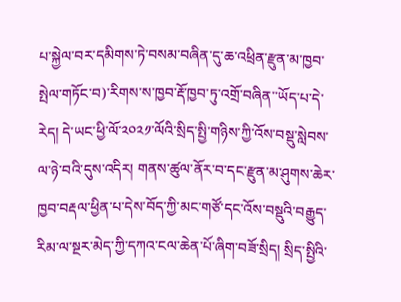པ་སྐྱེལ་བར་དམིགས་ཏེ་བསམ་བཞིན་དུ་ཆ་འཕྲིན་རྫུན་མ་ཁྱབ་སྤེལ་གཏོང་བ)་རིགས་ས་ཁྱབ་རྡོ་ཁྱབ་ཏུ་འགྲོ་བཞིན་་ཡོད་པ་དེ་རེད། དེ་ཡང་ཕྱི་ལོ་༢༠༢༡་ལོའི་སྲིད་སྤྱི་གཉིས་ཀྱི་འོས་བསྡུ་སླེབས་ལ་ཉེ་བའི་དུས་འདིར། གནས་ཚུལ་ནོར་བ་དང་རྫུན་མ་ཤུགས་ཆེར་ཁྱབ་བརྡལ་ཕྱིན་པ་དེས་བོད་ཀྱི་མང་གཙོ་དང་འོས་བསྡུའི་བརྒྱུད་རིམ་ལ་སྔར་མེད་ཀྱི་དཀའ་ངལ་ཆེན་པོ་ཞིག་བཟོ་སྲིད། སྲིད་སྤྱིའི་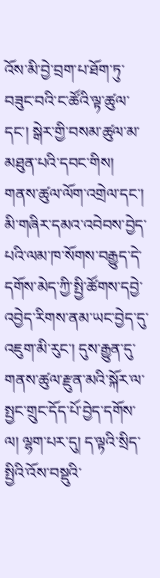འོས་མི་བྱེ་བྲག་པ་ཐོག་ཏུ་བཟུང་བའི་ང་ཚོའི་ལྟ་ཚུལ་དང་། སྒེར་གྱི་བསམ་ཚུལ་མ་མཐུན་པའི་དབང་གིས། གནས་ཚུལ་ལོག་འགྲེལ་དང་། མི་གཞིར་དམའ་འབེབས་བྱེད་པའི་ལམ་ཁ་སོགས་བརྒྱུད་དེ་དགོས་མེད་ཀྱི་སྤྱི་ཚོགས་དབྱེ་འབྱེད་རིགས་ནམ་ཡང་བྱེད་དུ་འཇུག་མི་རུང་། དུས་རྒྱུན་དུ་གནས་ཚུལ་རྫུན་མའི་སྐོར་ལ་སྤྱང་གྲུང་དོད་པོ་བྱེད་དགོས་ལ། ལྷག་པར་དུ། ད་ལྟའི་སྲིད་སྤྱིའི་འོས་བསྡུའི་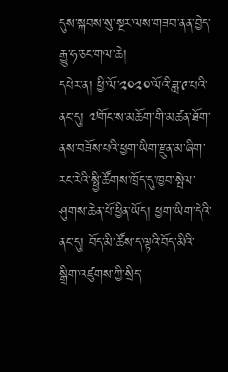དུས་སྐབས་སུ་སྔར་ལས་གཟབ་ནན་བྱེད་རྒྱུ་ཧ་ཅང་གལ་ཆེ།
དཔེར་ན། ཕྱི་ལོ་༢༠༢༠་ལོའི་ཟླ་༩་པའི་ནང་དུ། ༧གོང་ས་མཆོག་གི་མཚན་ཐོག་ནས་བཟོས་པའི་ཕྱག་ཡིག་རྫུན་མ་ཞིག་རང་རེའི་སྥྱི་ཚོགས་ཁྲོད་དུ་ཁྱབ་སྤེལ་ཤུགས་ཆེན་པོ་ཕྱིན་ཡོད། ཕྱག་ཡིག་དེའི་ནང་དུ། བོད་མི་ཚོས་ད་ལྟའི་བོད་མིའི་སྒྲིག་འཛུགས་ཀྱི་སྲིད་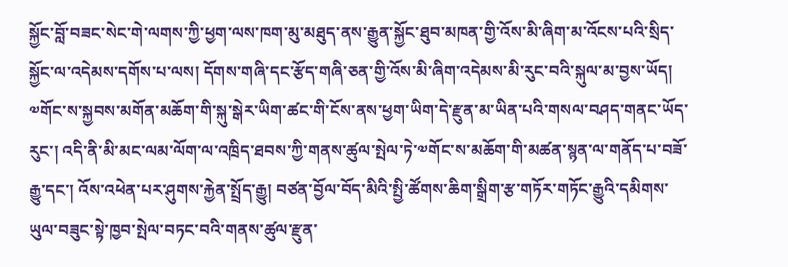སྐྱོང་བློ་བཟང་སེང་གེ་ལགས་ཀྱི་ཕྱག་ལས་ཁག་མུ་མཐུད་ནས་རྒྱུན་སྐྱོང་ཐུབ་མཁན་གྱི་འོས་མི་ཞིག་མ་འོངས་པའི་སྲིད་སྐྱོང་ལ་འདེམས་དགོས་པ་ལས། དོགས་གཞི་དང་རྩོད་གཞི་ཅན་གྱི་འོས་མི་ཞིག་འདེམས་མི་རུང་བའི་སྐུལ་མ་བྱས་ཡོད། ༧གོང་ས་སྐྱབས་མགོན་མཆོག་གི་སྐུ་སྒེར་ཡིག་ཚང་གི་ངོས་ནས་ཕྱག་ཡིག་དེ་རྫུན་མ་ཡིན་པའི་གསལ་བཤད་གནང་ཡོད་རུང་། འདི་ནི་མི་མང་ལམ་ལོག་ལ་འཁྲིད་ཐབས་ཀྱི་གནས་ཚུལ་སྤེལ་ཏེ་༧གོང་ས་མཆོག་གི་མཚན་སྙན་ལ་གནོད་པ་བཟོ་རྒྱུ་དང་། འོས་འཕེན་པར་ཤུགས་རྐྱེན་སྤྲོད་རྒྱུ། བཙན་བྱོལ་བོད་མིའི་སྤྱི་ཚོགས་ཆིག་སྒྲིག་རྩ་གཏོར་གཏོང་རྒྱུའི་དམིགས་ཡུལ་བཟུང་སྟེ་ཁྱབ་སྤེལ་བཏང་བའི་གནས་ཚུལ་རྫུན་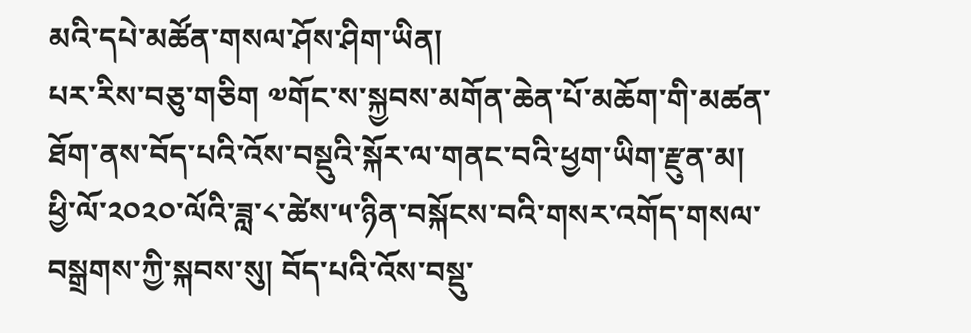མའི་དཔེ་མཚོན་གསལ་ཤོས་ཤིག་ཡིན།
པར་རིས་བཅུ་གཅིག ༧གོང་ས་སྐྱབས་མགོན་ཆེན་པོ་མཆོག་གི་མཚན་ཐོག་ནས་བོད་པའི་འོས་བསྡུའི་སྐོར་ལ་གནང་བའི་ཕྱག་ཡིག་རྫུན་མ།
ཕྱི་ལོ་༢༠༢༠་ལོའི་ཟླ་༨་ཚེས་༥་ཉིན་བསྐོངས་བའི་གསར་འགོད་གསལ་བསྒྲགས་ཀྱི་སྐབས་སུ། བོད་པའི་འོས་བསྡུ་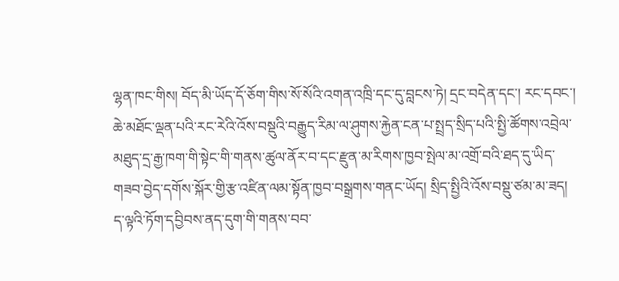ལྷན་ཁང་གིས། བོད་མི་ཡོད་དོ་ཅོག་གིས་སོ་སོའི་འགན་འཁྲི་དང་དུ་བླངས་ཏེ། དྲང་བདེན་དང་། རང་དབང་། ཆེ་མཐོང་ལྡན་པའི་རང་རེའི་འོས་བསྡུའི་བརྒྱུད་རིམ་ལ་ཤུགས་རྐྱེན་ངན་པ་སྤྲད་སྲིད་པའི་སྤྱི་ཚོགས་འབྲེལ་མཐུད་དྲ་རྒྱ་ཁག་གི་སྟེང་གི་གནས་ཚུལ་ནོར་བ་དང་རྫུན་མ་རིགས་ཁྱབ་སྤེལ་མ་འགྲོ་བའི་ཐད་དུ་ཡིད་གཟབ་བྱེད་དགོས་སྐོར་གྱི་རྩ་འཛིན་ལམ་སྟོན་ཁྱབ་བསྒྲགས་གནང་ཡོད། སྲིད་སྤྱིའི་འོས་བསྡུ་ཙམ་མ་ཟད། ད་ལྟའི་ཏོག་དབྱིབས་ནད་དུག་གི་གནས་བབ་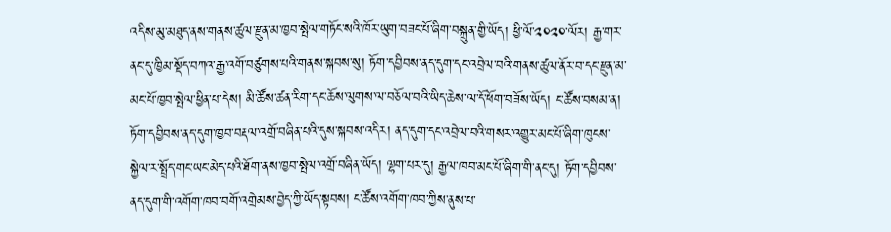འདིས་མུ་མཐུད་ནས་གནས་ཚུལ་རྫུན་མ་ཁྱབ་སྤེལ་གཏོང་སའི་ཁོར་ཡུག་བཟང་པོ་ཞིག་བསྐྲུན་གྱི་ཡོད། ཕྱི་ལོ་༢༠༢༠་ལོར། རྒྱ་གར་ནང་དུ་ཁྱིམ་སྡོད་བཀའ་རྒྱ་འགོ་བཙུགས་པའི་གནས་སྐབས་སུ། ཏོག་དབྱིབས་ནད་དུག་དང་འབྲེལ་བའི་གནས་ཚུལ་ནོར་བ་དང་རྫུན་མ་མང་པོ་ཁྱབ་སྤེལ་ཕྱིན་པ་དེས། མི་ཚོས་ཚན་རིག་དང་ཆོས་ལུགས་ལ་བཅོལ་བའི་ཡིད་ཆེས་ལ་དོ་ཕོག་བཟོས་ཡོད། ང་ཚོས་བསམ་ན། ཏོག་དབྱིབས་ནད་དུག་ཁྱབ་བརྡལ་འགྲོ་བཞིན་པའི་དུས་སྐབས་འདིར། ནད་དུག་དང་འབྲེལ་བའི་གསར་འགྱུར་མང་པོ་ཞིག་ཁུངས་སྐྱེལ་ར་སྤྲོད་གང་ཡང་མེད་པའི་ཐོག་ནས་ཁྱབ་སྤེལ་འགྲོ་བཞིན་ཡོད། ལྷག་པར་དུ། རྒྱལ་ཁབ་མང་པོ་ཞིག་གི་ནང་དུ། ཏོག་དབྱིབས་ནད་དུག་གི་འགོག་ཁབ་བགོ་འགྲེམས་བྱེད་ཀྱི་ཡོད་སྟབས། ང་ཚོས་འགོག་ཁབ་ཀྱིས་ནུས་པ་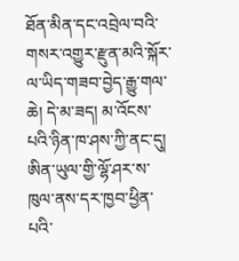ཐོན་མིན་དང་འབྲེལ་བའི་གསར་འགྱུར་རྫུན་མའི་སྐོར་ལ་ཡིད་གཟབ་བྱེད་རྒྱུ་གལ་ཆེ། དེ་མ་ཟད། མ་འོངས་པའི་ཉིན་ཁ་ཤས་ཀྱི་ནང་དུ། ཨིན་ཡུལ་གྱི་ལྷོ་ཤར་ས་ཁུལ་ནས་དར་ཁྱབ་ཕྱིན་པའི་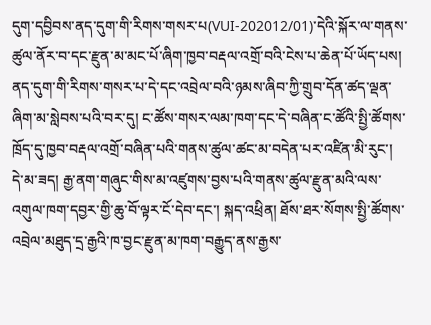དུག་དབྱིབས་ནད་དུག་གི་རིགས་གསར་པ(VUI-202012/01)་དེའི་སྐོར་ལ་གནས་ཚུལ་ནོར་བ་དང་རྫུན་མ་མང་པོ་ཞིག་ཁྱབ་བརྡལ་འགྲོ་བའི་ངེས་པ་ཆེན་པོ་ཡོད་པས། ནད་དུག་གི་རིགས་གསར་པ་དེ་དང་འབྲེལ་བའི་ཉམས་ཞིབ་ཀྱི་གྲུབ་དོན་ཚད་ལྡན་ཞིག་མ་སླེབས་པའི་བར་དུ། ང་ཚོས་གསར་ལམ་ཁག་དང་དེ་བཞིན་ང་ཚོའི་སྤྱི་ཚོགས་ཁྲོད་དུ་ཁྱབ་བརྡལ་འགྲོ་བཞིན་པའི་གནས་ཚུལ་ཚང་མ་བདེན་པར་འཛིན་མི་རུང་།
དེ་མ་ཟད། རྒྱ་ནག་གཞུང་གིས་མ་འཛུགས་བྱས་པའི་གནས་ཚུལ་རྫུན་མའི་ལས་འགུལ་ཁག་དབྱར་གྱི་ཆུ་བོ་ལྟར་ངོ་དེབ་དང་། སྐད་འཕྲིན། ཐོས་ཐར་སོགས་སྤྱི་ཚོགས་འབྲེལ་མཐུད་དྲ་རྒྱའི་ཁ་བྱང་རྫུན་མ་ཁག་བརྒྱུད་ནས་རྒྱས་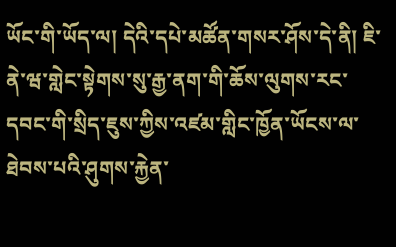ཡོང་གི་ཡོད་ལ། དེའི་དཔེ་མཚོན་གསར་ཤོས་དེ་ནི། ཇི་ནེ་ཝ་གླེང་སྟེགས་སུ་རྒྱ་ནག་གི་ཆོས་ལུགས་རང་དབང་གི་སྲིད་ཇུས་ཀྱིས་འཛམ་གླིང་ཁྱོན་ཡོངས་ལ་ཐེབས་པའི་ཤུགས་རྐྱེན་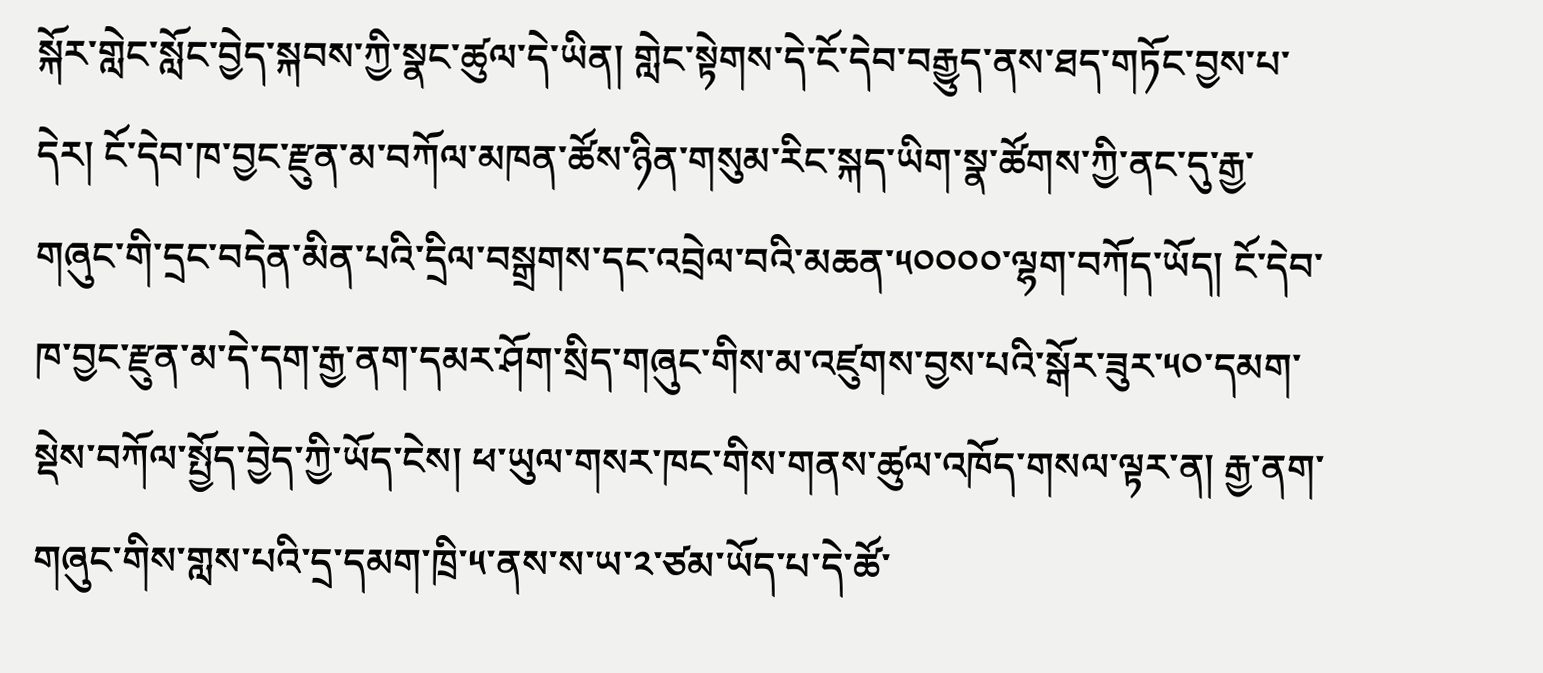སྐོར་གླེང་སློང་བྱེད་སྐབས་ཀྱི་སྣང་ཚུལ་དེ་ཡིན། གླེང་སྟེགས་དེ་ངོ་དེབ་བརྒྱུད་ནས་ཐད་གཏོང་བྱས་པ་དེར། ངོ་དེབ་ཁ་བྱང་རྫུན་མ་བཀོལ་མཁན་ཚོས་ཉིན་གསུམ་རིང་སྐད་ཡིག་སྣ་ཚོགས་ཀྱི་ནང་དུ་རྒྱ་གཞུང་གི་དྲང་བདེན་མིན་པའི་དྲིལ་བསྒྲགས་དང་འབྲེལ་བའི་མཆན་༥༠༠༠༠་ལྷག་བཀོད་ཡོད། ངོ་དེབ་ཁ་བྱང་རྫུན་མ་དེ་དག་རྒྱ་ནག་དམར་ཤོག་སྲིད་གཞུང་གིས་མ་འཛུགས་བྱས་པའི་སྒོར་ཟུར་༥༠་དམག་སྡེས་བཀོལ་སྤྱོད་བྱེད་ཀྱི་ཡོད་ངེས། ཕ་ཡུལ་གསར་ཁང་གིས་གནས་ཚུལ་འཁོད་གསལ་ལྟར་ན། རྒྱ་ནག་གཞུང་གིས་གླས་པའི་དྲ་དམག་ཁྲི་༥་ནས་ས་ཡ་༢་ཙམ་ཡོད་པ་དེ་ཚོ་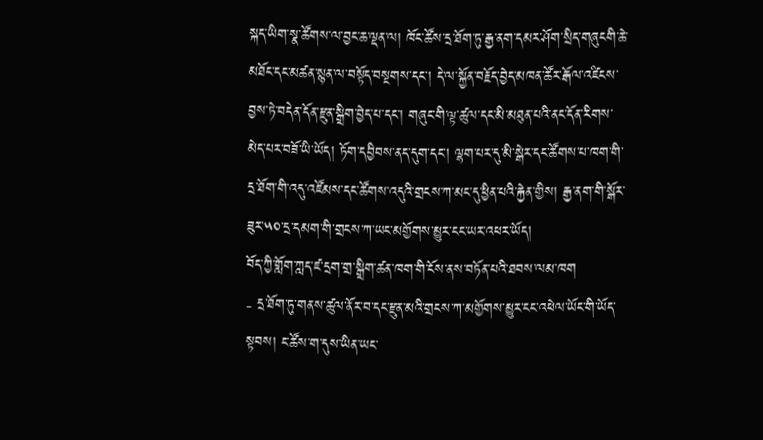སྐད་ཡིག་སྣ་ཚོགས་ལ་བྱང་ཆ་ལྡན་ལ། ཁོང་ཚོས་དྲ་ཐོག་ཏུ་རྒྱ་ནག་དམར་ཤོག་སྲིད་གཞུངགི་ཆེ་མཐོང་དང་མཚན་སྙན་ལ་བསྟོད་བསྔགས་དང་། དེ་ལ་སྐྱོན་བརྗོད་བྱེད་མཁན་ཚོར་རྒོལ་འཛིངས་བྱས་ཏེ་བདེན་དོན་རྫུན་སྒྲིག་བྱེད་པ་དང་། གཞུང་གི་ལྟ་ཚུལ་དང་མི་མཐུན་པའི་ནང་དོན་རིགས་མེད་པར་བཟོ་ཡི་ཡོད། ཏོག་དབྱིབས་ནད་དུག་དང་། ལྷག་པར་དུ་མི་སྒེར་དང་ཚོགས་པ་ཁག་གི་དྲ་ཐོག་གི་འདུ་འཛོམས་དང་ཚོགས་འདུའི་གྲངས་ཀ་མང་དུ་ཕྱིན་པའི་རྐྱེན་གྱིས། རྒྱ་ནག་གི་སྒོར་ཟུར་༥༠་དྲ་དམག་གི་གྲངས་ཀ་ཡང་མགྱོགས་མྱུར་ངང་ཡར་འཕར་ཡོད།
བོད་ཀྱི་གློག་ཀླད་ཛ་དྲག་གྲ་སྒྲིག་ཚན་ཁག་གི་ངོས་ནས་བཏོན་པའི་ཐབས་ལམ་ཁག
- དྲ་ཐོག་ཏུ་གནས་ཚུལ་ནོར་བ་དང་རྫུན་མའི་གྲངས་ཀ་མགྱོགས་མྱུར་ངང་འཕེལ་ཡོང་གི་ཡོད་སྟབས། ང་ཚོས་ག་དུས་ཡིན་ཡང་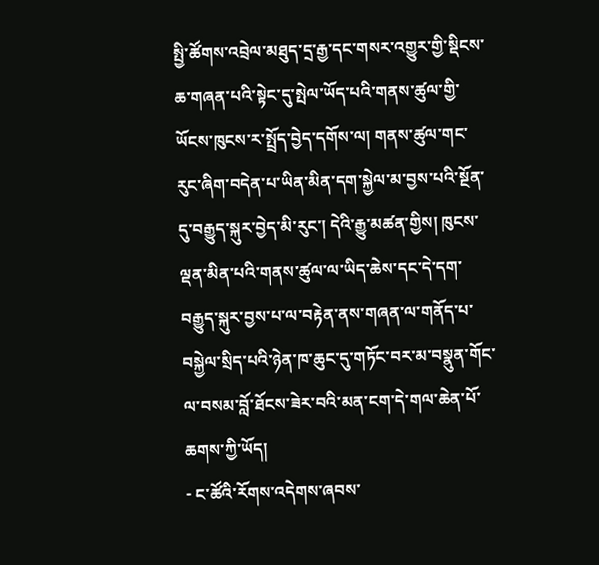སྤྱི་ཚོགས་འབྲེལ་མཐུད་དྲ་རྒྱ་དང་གསར་འགྱུར་གྱི་སྡིངས་ཆ་གཞན་པའི་སྟེང་དུ་སྤེལ་ཡོད་པའི་གནས་ཚུལ་གྱི་ཡོངས་ཁུངས་ར་སྤྲོད་བྱེད་དགོས་ལ། གནས་ཚུལ་གང་རུང་ཞིག་བདེན་པ་ཡིན་མིན་དག་སྐྱེལ་མ་བྱས་པའི་སྔོན་དུ་བརྒྱུད་སྐུར་བྱེད་མི་རུང་། དེའི་རྒྱུ་མཚན་གྱིས། ཁུངས་ལྡན་མིན་པའི་གནས་ཚུལ་ལ་ཡིད་ཆེས་དང་དེ་དག་བརྒྱུད་སྐུར་བྱས་པ་ལ་བརྟེན་ནས་གཞན་ལ་གནོད་པ་བསྐྱེལ་སྲིད་པའི་ཉེན་ཁ་ཆུང་དུ་གཏོང་བར་མ་བསྣུན་གོང་ལ་བསམ་བློ་ཐོངས་ཟེར་བའི་མན་ངག་དེ་གལ་ཆེན་པོ་ཆགས་ཀྱི་ཡོད།
- ང་ཚོའི་རོགས་འདེགས་ཞབས་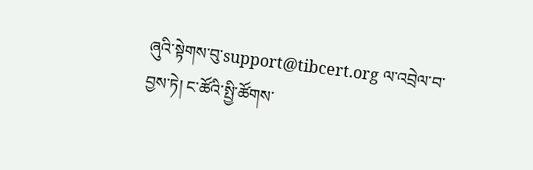ཞུའི་སྟེགས་བུ་support@tibcert.org ལ་འབྲེལ་བ་བྱས་ཏེ། ང་ཚོའི་སྤྱི་ཚོགས་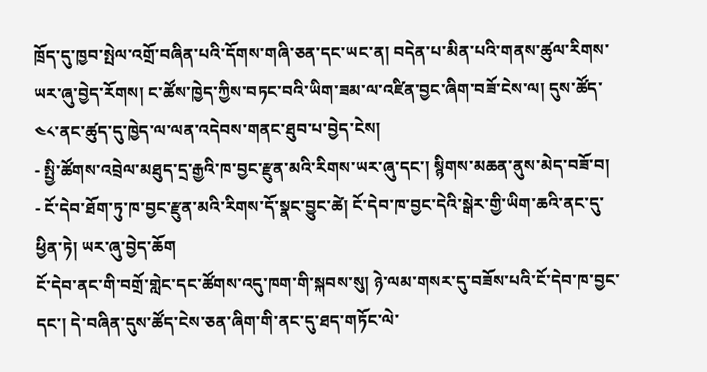ཁྲོད་དུ་ཁྱབ་སྤེལ་འགྲོ་བཞིན་པའི་དོགས་གཞི་ཅན་དང་ཡང་ན། བདེན་པ་མིན་པའི་གནས་ཚུལ་རིགས་ཡར་ཞུ་བྱེད་རོགས། ང་ཚོས་ཁྱེད་ཀྱིས་བཏང་བའི་ཡིག་ཟམ་ལ་འཛིན་བྱང་ཞིག་བཟོ་ངེས་ལ། དུས་ཚོད་༤༨་ནང་ཚུད་དུ་ཁྱེད་ལ་ལན་འདེབས་གནང་ཐུབ་པ་བྱེད་ངེས།
- སྤྱི་ཚོགས་འབྲེལ་མཐུད་དྲ་རྒྱའི་ཁ་བྱང་རྫུན་མའི་རིགས་ཡར་ཞུ་དང་། སྙིགས་མཆན་ནུས་མེད་བཟོ་བ།
- ངོ་དེབ་ཐོག་ཏུ་ཁ་བྱང་རྫུན་མའི་རིགས་དོ་སྣང་བྱུང་ཚེ། ངོ་དེབ་ཁ་བྱང་དེའི་སྒེར་གྱི་ཡིག་ཆའི་ནང་དུ་ཕྱིན་ཏེ། ཡར་ཞུ་བྱེད་ཆོག
ངོ་དེབ་ནང་གི་བགྲོ་གླེང་དང་ཚོགས་འདུ་ཁག་གི་སྐབས་སུ། ཉེ་ལམ་གསར་དུ་བཟོས་པའི་ངོ་དེབ་ཁ་བྱང་དང་། དེ་བཞིན་དུས་ཚོད་ངེས་ཅན་ཞིག་གི་ནང་དུ་ཐད་གཏོང་ལེ་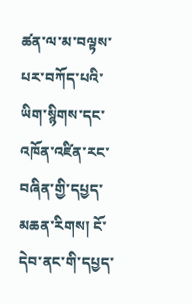ཚན་ལ་མ་བལྟས་པར་བཀོད་པའི་ཡིག་སྙིགས་དང་འཁོན་འཛིན་རང་བཞིན་གྱི་དཔྱད་མཆན་རིགས། ངོ་དེབ་ནང་གི་དཔྱད་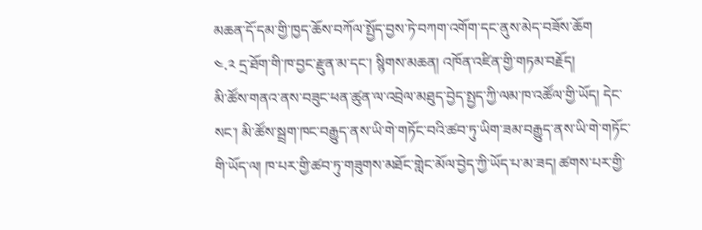མཆན་དོ་དམ་གྱི་ཁྱད་ཆོས་བཀོལ་སྤྱོད་བྱས་ཏེ་བཀག་འགོག་དང་ནུས་མེད་བཟོས་ཆོག
༤.༢ དྲ་ཐོག་གི་ཁ་བྱང་རྫུན་མ་དང་། སྙིགས་མཆན། འཁོན་འཛིན་གྱི་གཏམ་བརྗོད།
མི་ཚོས་གནའ་ནས་བཟུང་ཕན་ཚུན་ལ་འབྲེལ་མཐུད་བྱེད་སྤྱད་ཀྱི་ལམ་ཁ་འཚོལ་གྱི་ཡོད། དེང་སང་། མི་ཚོས་སྦྲག་ཁང་བརྒྱུད་ནས་ཡི་གེ་གཏོང་བའི་ཚབ་ཏུ་ཡིག་ཟམ་བརྒྱུད་ནས་ཡི་གེ་གཏོང་གི་ཡོད་ལ། ཁ་པར་གྱི་ཚབ་ཏུ་གཟུགས་མཐོང་གླེང་མོལ་བྱེད་ཀྱི་ཡོད་པ་མ་ཟད། ཚགས་པར་གྱི་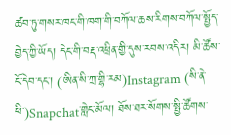ཚབ་ཏུ་གསར་ཁང་གི་ཁག་གི་བཀོལ་ཆས་རིགས་བཀོལ་སྤྱོད་བྱེད་ཀྱི་ཡོད། དེང་གི་བརྡ་འཕྲིན་གྱི་དུས་རབས་འདིར། མི་ཚོས་ངོ་དེབ་དང་། (ཨིན་སི་ཀྲ་གྷི་རམ)Instagram (སི་ནེ་ཕི་)Snapchat་གླེང་མོལ། ཐོས་ཐར་སོགས་སྤྱི་ཚོགས་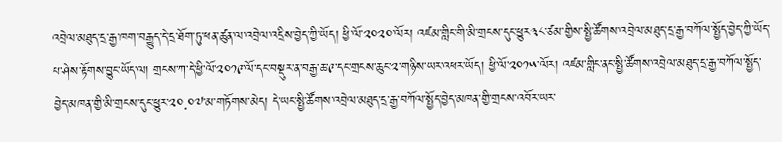འབྲེལ་མཐུད་དྲ་རྒྱ་ཁག་བརྒྱུད་དེ་དྲ་ཐོག་ཏུ་ཕན་ཚུན་ལ་འབྲེལ་འདྲིས་བྱེད་ཀྱི་ཡོད། ཕྱི་ལོ་༢༠༢༠་ལོར། འཛམ་གླིང་གི་མི་གྲངས་དུང་ཕྱུར༣༨་ཙམ་གྱིས་སྤྱི་ཚོགས་འབྲེལ་མཐུད་དྲ་རྒྱ་བཀོལ་སྤྱོད་བྱེད་ཀྱི་ཡོད་པ་ཤེས་རྟོགས་བྱུང་ཡོད་ལ། གྲངས་ཀ་དེ་ཕྱི་ལོ་༢༠༡༩་ལོ་དང་བསྡུར་ན་བརྒྱ་ཆ་༩་དང་གྲངས་ཆུང་༢་གཉིས་ཡར་འཕར་ཡོད། ཕྱི་ལོ་༢༠༡༥་ལོར། འཛམ་གླིང་ནང་སྤྱི་ཚོགས་འབྲེལ་མཐུད་དྲ་རྒྱ་བཀོལ་སྤྱོད་བྱེད་མཁན་གྱི་མི་གྲངས་དུང་ཕྱུར་༢༠.༠༧་མ་གཏོགས་མེད། དེ་ཡང་སྤྱི་ཚོགས་འབྲེལ་མཐུད་དྲ་རྒྱ་བཀོལ་སྤྱོད་བྱེད་མཁན་གྱི་གྲངས་འབོར་ཡར་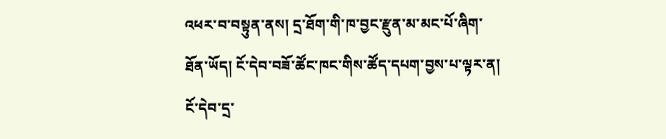འཕར་བ་བསྟུན་ནས། དྲ་ཐོག་གི་ཁ་བྱང་རྫུན་མ་མང་པོ་ཞིག་ཐོན་ཡོད། ངོ་དེབ་བཟོ་ཚོང་ཁང་གིས་ཚོད་དཔག་བྱས་པ་ལྟར་ན། ངོ་དེབ་དྲ་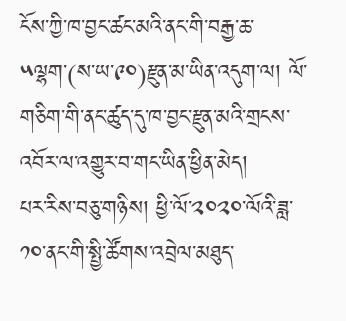ངོས་ཀྱི་ཁ་བྱང་ཚང་མའི་ནང་གི་བརྒྱ་ཆ་༥ལྷག་(ས་ཡ་༩༠)རྫུན་མ་ཡིན་འདུག་ལ། ལོ་གཅིག་གི་ནང་ཚུད་དུ་ཁ་བྱང་རྫུན་མའི་གྲངས་འབོར་ལ་འགྱུར་བ་གང་ཡིན་ཕྱིན་མེད།
པར་རིས་བཅུ་གཉིས། ཕྱི་ལོ་༢༠༢༠་ལོའི་ཟླ་༡༠་ནང་གི་སྤྱི་ཚོགས་འབྲེལ་མཐུད་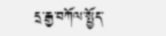དྲ་རྒྱ་བཀོལ་སྤྱོད་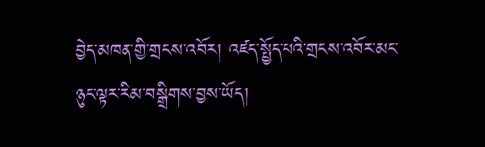བྱེད་མཁན་གྱི་གྲངས་འབོར། འཛད་སྤྱོད་པའི་གྲངས་འབོར་མང་ཉུང་ལྟར་རིམ་བསྒྲིགས་བྱས་ཡོད།